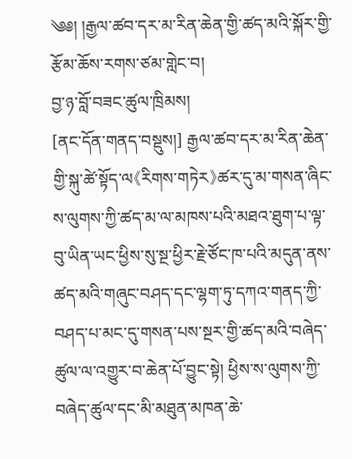༄༅། །རྒྱལ་ཚབ་དར་མ་རིན་ཆེན་གྱི་ཚད་མའི་སྐོར་གྱི་རྩོམ་ཆོས་རགས་ཙམ་གླེང་བ།
བྱ་ཉ་བློ་བཟང་ཚུལ་ཁྲིམས།
[ནང་དོན་གནད་བསྡུས།] རྒྱལ་ཚབ་དར་མ་རིན་ཆེན་གྱི་སྐུ་ཚེ་སྟོད་ལ《རིགས་གཏེར》ཚར་དུ་མ་གསན་ཞིང་ས་ལུགས་ཀྱི་ཚད་མ་ལ་མཁས་པའི་མཐའ་ཐུག་པ་ལྟ་བུ་ཡིན་ཡང་ཕྱིས་སུ་སྔ་ཕྱིར་རྗེ་ཙོང་ཁ་པའི་མདུན་ནས་ཚད་མའི་གཞུང་བཤད་དང་ལྷག་ཏུ་དཀའ་གནད་ཀྱི་བཤད་པ་མང་དུ་གསན་པས་སྔར་གྱི་ཚད་མའི་བཞེད་ཚུལ་ལ་འགྱུར་བ་ཆེན་པོ་བྱུང་སྟེ། ཕྱིས་ས་ལུགས་ཀྱི་བཞེད་ཚུལ་དང་མི་མཐུན་མཁན་ཆེ་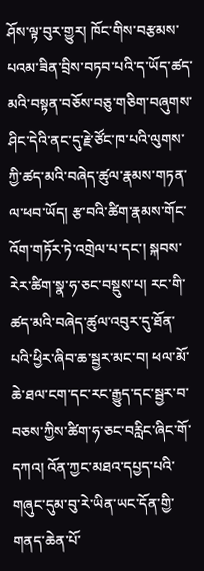ཤོས་ལྟ་བུར་གྱུར། ཁོང་གིས་བརྩམས་པའམ་ཟིན་བྲིས་བཏབ་པའི་ད་ཡོད་ཚད་མའི་བསྟན་བཅོས་བཅུ་གཅིག་བཞུགས་ཤིང་དེའི་ནང་དུ་རྗེ་ཙོང་ཁ་པའི་ལུགས་ཀྱི་ཚད་མའི་བཞེད་ཚུལ་རྣམས་གཏན་ལ་ཕབ་ཡོད། རྩ་བའི་ཚིག་རྣམས་གོང་འོག་གཏོར་ཏེ་འགྲེལ་པ་དང་། སྐབས་རེར་ཚིག་སྣ་ཧ་ཅང་བསྡུས་པ། རང་གི་ཚད་མའི་བཞེད་ཚུལ་འབུར་དུ་ཐོན་པའི་ཕྱིར་ཞིབ་ཆ་སྦྱར་མང་བ། ཕལ་མོ་ཆེ་ཐལ་ངག་དང་རང་རྒྱུད་དང་སྦྱར་བ་བཅས་ཀྱིས་ཚིག་ཧ་ཅང་བརླིང་ཞིང་གོ་དཀའ། འོན་ཀྱང་མཐའ་དཔྱད་པའི་གཞུང་དུམ་བུ་རེ་ཡིན་ཡང་དོན་གྱི་གནད་ཆེན་པོ་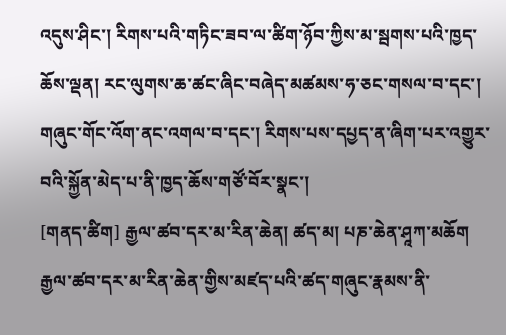འདུས་ཤིང་། རིགས་པའི་གཏིང་ཟབ་ལ་ཚིག་ཉོབ་ཀྱིས་མ་སྦགས་པའི་ཁྱད་ཆོས་ལྡན། རང་ལུགས་ཆ་ཚང་ཞིང་བཞེད་མཚམས་ཧ་ཅང་གསལ་བ་དང་། གཞུང་གོང་འོག་ནང་འགལ་བ་དང་། རིགས་པས་དཔྱད་ན་ཞིག་པར་འགྱུར་བའི་སྐྱོན་མེད་པ་ནི་ཁྱད་ཆོས་གཙོ་བོར་སྣང་།
[གནད་ཚིག] རྒྱལ་ཚབ་དར་མ་རིན་ཆེན། ཚད་མ། པཎ་ཆེན་ཤཱཀ་མཆོག
རྒྱལ་ཚབ་དར་མ་རིན་ཆེན་གྱིས་མཛད་པའི་ཚད་གཞུང་རྣམས་ནི་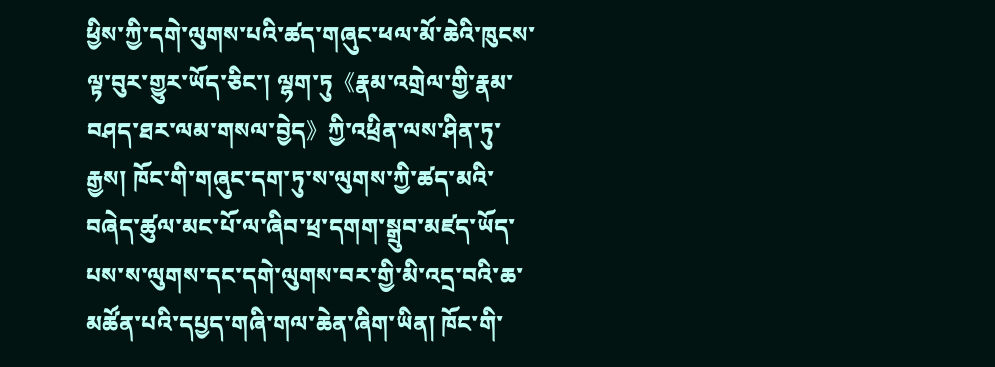ཕྱིས་ཀྱི་དགེ་ལུགས་པའི་ཚད་གཞུང་ཕལ་མོ་ཆེའི་ཁུངས་ལྟ་བུར་གྱུར་ཡོད་ཅིང་། ལྷག་ཏུ《རྣམ་འགྲེལ་གྱི་རྣམ་བཤད་ཐར་ལམ་གསལ་བྱེད》ཀྱི་འཕྲིན་ལས་ཤིན་ཏུ་རྒྱས། ཁོང་གི་གཞུང་དག་ཏུ་ས་ལུགས་ཀྱི་ཚད་མའི་བཞེད་ཚུལ་མང་པོ་ལ་ཞིབ་ཕྲ་དགག་སྒྲུབ་མཛད་ཡོད་པས་ས་ལུགས་དང་དགེ་ལུགས་བར་གྱི་མི་འདྲ་བའི་ཆ་མཚོན་པའི་དཔྱད་གཞི་གལ་ཆེན་ཞིག་ཡིན། ཁོང་གི་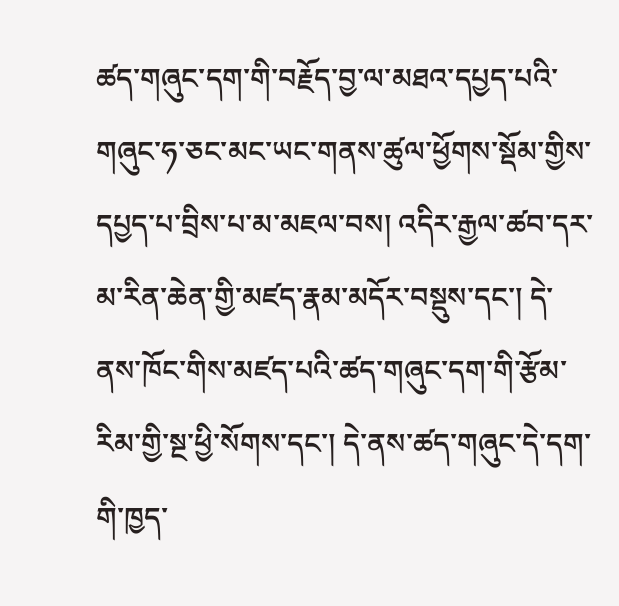ཚད་གཞུང་དག་གི་བརྗོད་བྱ་ལ་མཐའ་དཔྱད་པའི་གཞུང་ཧ་ཅང་མང་ཡང་གནས་ཚུལ་ཕྱོགས་སྡོམ་གྱིས་དཔྱད་པ་བྲིས་པ་མ་མཇལ་བས། འདིར་རྒྱལ་ཚབ་དར་མ་རིན་ཆེན་གྱི་མཛད་རྣམ་མདོར་བསྡུས་དང་། དེ་ནས་ཁོང་གིས་མཛད་པའི་ཚད་གཞུང་དག་གི་རྩོམ་རིམ་གྱི་སྔ་ཕྱི་སོགས་དང་། དེ་ནས་ཚད་གཞུང་དེ་དག་གི་ཁྱད་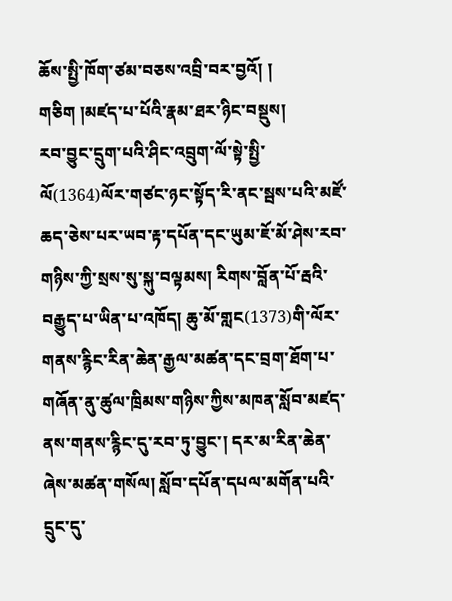ཆོས་སྤྱི་ཁོག་ཙམ་བཅས་འབྲི་བར་བྱའོ། །
གཅིག །མཛད་པ་པོའི་རྣམ་ཐར་ཉིང་བསྡུས།
རབ་བྱུང་དྲུག་པའི་ཤིང་འབྲུག་ལོ་སྟེ་སྤྱི་ལོ(1364)ལོར་གཙང་ཉང་སྟོད་རི་ནང་སྦས་པའི་མཛོ་ཆད་ཅེས་པར་ཡབ་རྟ་དཔོན་དང་ཡུམ་ཇོ་མོ་ཤེས་རབ་གཉིས་ཀྱི་སྲས་སུ་སྐུ་བལྟམས། རིགས་བློན་པོ་རྦའི་བརྒྱུད་པ་ཡིན་པ་འཁོད། ཆུ་མོ་གླང(1373)གི་ལོར་གནས་རྙིང་རིན་ཆེན་རྒྱལ་མཚན་དང་བྲག་ཐོག་པ་གཞོན་ནུ་ཚུལ་ཁྲིམས་གཉིས་ཀྱིས་མཁན་སློབ་མཛད་ནས་གནས་རྙིང་དུ་རབ་ཏུ་བྱུང་། དར་མ་རིན་ཆེན་ཞེས་མཚན་གསོལ། སློབ་དཔོན་དཔལ་མགོན་པའི་དྲུང་དུ་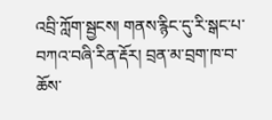འབྲི་ཀློག་སྦྱངས། གནས་རྙིང་དུ་རི་སྒང་པ་བཀའ་བཞི་རིན་རྡོར། བྲན་མ་བྲག་ཁ་བ་ཆོས་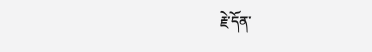རྗེ་དོན་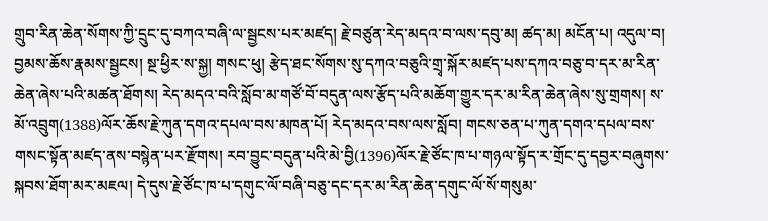གྲུབ་རིན་ཆེན་སོགས་ཀྱི་དྲུང་དུ་བཀའ་བཞི་ལ་སྦྱངས་པར་མཛད། རྗེ་བཙུན་རེད་མདའ་བ་ལས་དབུ་མ། ཚད་མ། མངོན་པ། འདུལ་བ། བྱམས་ཆོས་རྣམས་སྦྱངས། སྔ་ཕྱིར་ས་སྐྱ། གསང་ཕུ། རྩེད་ཐང་སོགས་སུ་དཀའ་བཅུའི་གྲྭ་སྐོར་མཛད་པས་དཀའ་བཅུ་བ་དར་མ་རིན་ཆེན་ཞེས་པའི་མཚན་ཐོགས། རེད་མདའ་བའི་སློབ་མ་གཙོ་བོ་བདུན་ལས་རྩོད་པའི་མཆོག་གྱུར་དར་མ་རིན་ཆེན་ཞེས་སུ་གྲགས། ས་མོ་འབྲུག(1388)ལོར་ཆོས་རྗེ་ཀུན་དགའ་དཔལ་བས་མཁན་པོ། རེད་མདའ་བས་ལས་སློབ། གངས་ཅན་པ་ཀུན་དགའ་དཔལ་བས་གསང་སྟོན་མཛད་ནས་བསྙེན་པར་རྫོགས། རབ་བྱུང་བདུན་པའི་མེ་བྱི(1396)ལོར་རྗེ་ཙོང་ཁ་པ་གཉལ་སྟོད་ར་གྲོང་དུ་དབྱར་བཞུགས་སྐབས་ཐོག་མར་མཇལ། དེ་དུས་རྗེ་ཙོང་ཁ་པ་དགུང་ལོ་བཞི་བཅུ་དང་དར་མ་རིན་ཆེན་དགུང་ལོ་སོ་གསུམ་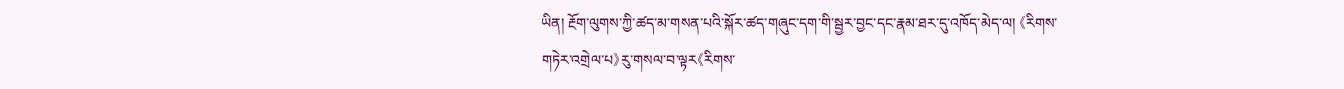ཡིན། རྔོག་ལུགས་ཀྱི་ཚད་མ་གསན་པའི་སྐོར་ཚད་གཞུང་དག་གི་སྦྱར་བྱང་དང་རྣམ་ཐར་དུ་འཁོད་མེད་ལ། 《རིགས་གཏེར་འགྲེལ་པ》རུ་གསལ་བ་ལྟར《རིགས་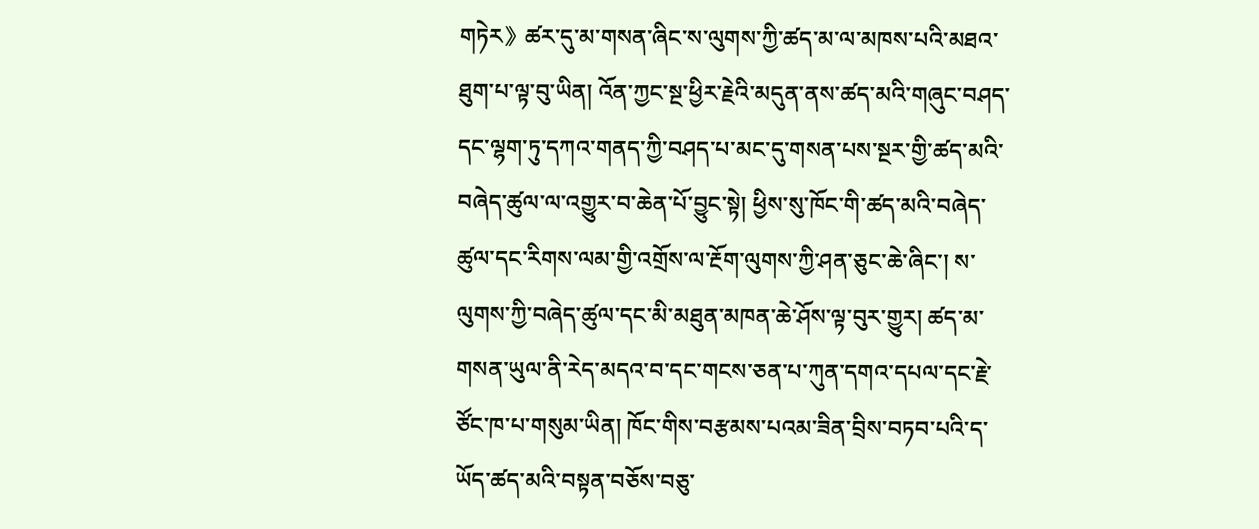གཏེར》ཚར་དུ་མ་གསན་ཞིང་ས་ལུགས་ཀྱི་ཚད་མ་ལ་མཁས་པའི་མཐའ་ཐུག་པ་ལྟ་བུ་ཡིན། འོན་ཀྱང་སྔ་ཕྱིར་རྗེའི་མདུན་ནས་ཚད་མའི་གཞུང་བཤད་དང་ལྷག་ཏུ་དཀའ་གནད་ཀྱི་བཤད་པ་མང་དུ་གསན་པས་སྔར་གྱི་ཚད་མའི་བཞེད་ཚུལ་ལ་འགྱུར་བ་ཆེན་པོ་བྱུང་སྟེ། ཕྱིས་སུ་ཁོང་གི་ཚད་མའི་བཞེད་ཚུལ་དང་རིགས་ལམ་གྱི་འགྲོས་ལ་རྔོག་ལུགས་ཀྱི་ཤན་ཅུང་ཆེ་ཞིང་། ས་ལུགས་ཀྱི་བཞེད་ཚུལ་དང་མི་མཐུན་མཁན་ཆེ་ཤོས་ལྟ་བུར་གྱུར། ཚད་མ་གསན་ཡུལ་ནི་རེད་མདའ་བ་དང་གངས་ཅན་པ་ཀུན་དགའ་དཔལ་དང་རྗེ་ཙོང་ཁ་པ་གསུམ་ཡིན། ཁོང་གིས་བརྩམས་པའམ་ཟིན་བྲིས་བཏབ་པའི་ད་ཡོད་ཚད་མའི་བསྟན་བཅོས་བཅུ་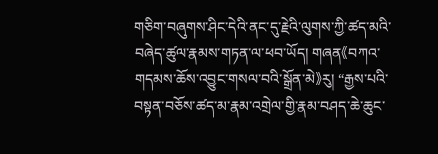གཅིག་བཞུགས་ཤིང་དེའི་ནང་དུ་རྗེའི་ལུགས་ཀྱི་ཚད་མའི་བཞེད་ཚུལ་རྣམས་གཏན་ལ་ཕབ་ཡོད། གཞན《བཀའ་གདམས་ཆོས་འབྱུང་གསལ་བའི་སྒྲོན་མེ》རུ། “རྒྱས་པའི་བསྟན་བཅོས་ཚད་མ་རྣམ་འགྲེལ་གྱི་རྣམ་བཤད་ཆེ་ཆུང་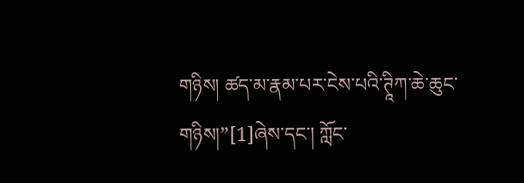གཉིས། ཚད་མ་རྣམ་པར་ངེས་པའི་ཊཱིཀ་ཆེ་ཆུང་གཉིས།”[1]ཞེས་དང་། ཀློང་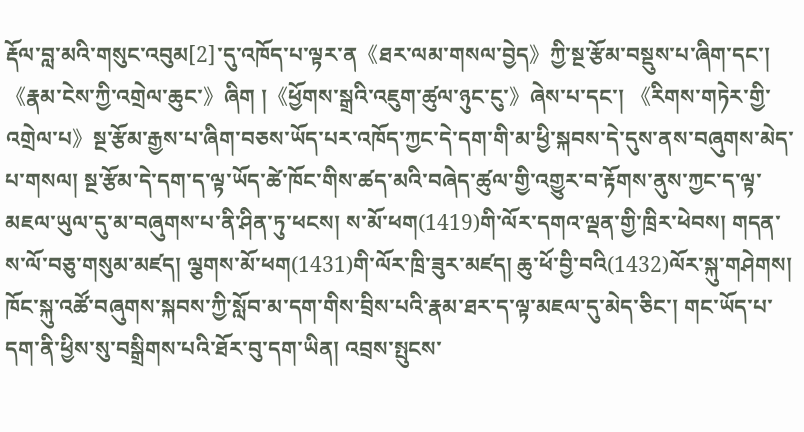རྡོལ་བླ་མའི་གསུང་འབུམ[2]་དུ་འཁོད་པ་ལྟར་ན《ཐར་ལམ་གསལ་བྱེད》ཀྱི་སྔ་རྩོམ་བསྡུས་པ་ཞིག་དང་། 《རྣམ་ངེས་ཀྱི་འགྲེལ་ཆུང་》ཞིག །《ཕྱོགས་སྒྲའི་འཇུག་ཚུལ་ཉུང་ངུ་》ཞེས་པ་དང་། 《རིགས་གཏེར་གྱི་འགྲེལ་པ》སྔ་རྩོམ་རྒྱས་པ་ཞིག་བཅས་ཡོད་པར་འཁོད་ཀྱང་དེ་དག་གི་མ་ཕྱི་སྐབས་དེ་དུས་ནས་བཞུགས་མེད་པ་གསལ། སྔ་རྩོམ་དེ་དག་ད་ལྟ་ཡོད་ཚེ་ཁོང་གིས་ཚད་མའི་བཞེད་ཚུལ་གྱི་འགྱུར་བ་རྟོགས་ནུས་ཀྱང་ད་ལྟ་མཇལ་ཡུལ་དུ་མ་བཞུགས་པ་ནི་ཤིན་ཏུ་ཕངས། ས་མོ་ཕག(1419)གི་ལོར་དགའ་ལྡན་གྱི་ཁྲིར་ཕེབས། གདན་ས་ལོ་བཅུ་གསུམ་མཛད། ལྕགས་མོ་ཕག(1431)གི་ལོར་ཁྲི་ཟུར་མཛད། ཆུ་ཕོ་བྱི་བའི(1432)ལོར་སྐུ་གཤེགས། ཁོང་སྐུ་འཚོ་བཞུགས་སྐབས་ཀྱི་སློབ་མ་དག་གིས་བྲིས་པའི་རྣམ་ཐར་ད་ལྟ་མཇལ་དུ་མེད་ཅིང་། གང་ཡོད་པ་དག་ནི་ཕྱིས་སུ་བསྒྲིགས་པའི་ཐོར་བུ་དག་ཡིན། འབྲས་སྤུངས་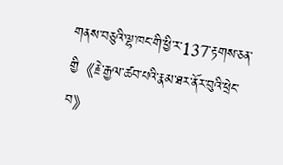གནས་བཅུའི་ལྷ་ཁང་གི་ཕྱི་ར་137་རྟགས་ཅན་གྱི《རྗེ་རྒྱལ་ཚབ་པའི་རྣམ་ཐར་ནོར་བུའི་ཕྲེང་བ》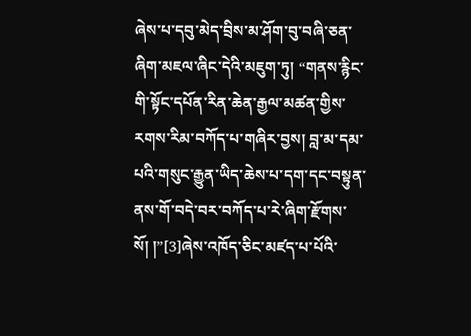ཞེས་པ་དབུ་མེད་བྲིས་མ་ཤོག་བུ་བཞི་ཅན་ཞིག་མཇལ་ཞིང་དེའི་མཇུག་ཏུ། “གནས་རྙིང་གི་སྟོང་དཔོན་རིན་ཆེན་རྒྱལ་མཚན་གྱིས་རགས་རིམ་བཀོད་པ་གཞིར་བྱས། བླ་མ་དམ་པའི་གསུང་རྒྱུན་ཡིད་ཆེས་པ་དག་དང་བསྟུན་ནས་གོ་བདེ་བར་བཀོད་པ་རེ་ཞིག་རྫོགས་སོ། །”[3]ཞེས་འཁོད་ཅིང་མཛད་པ་པོའི་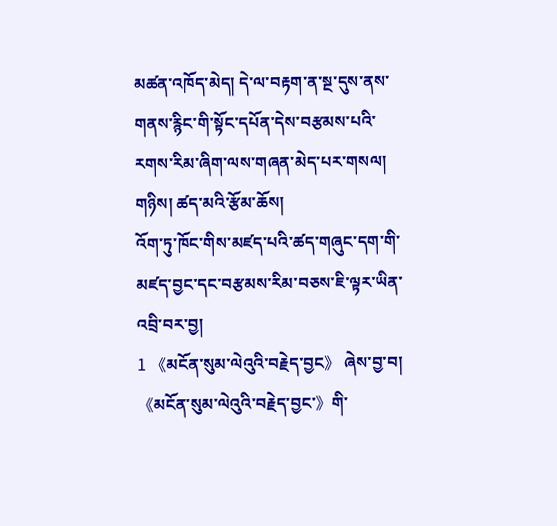མཚན་འཁོད་མེད། དེ་ལ་བརྟག་ན་སྔ་དུས་ནས་གནས་རྙིང་གི་སྟོང་དཔོན་དེས་བརྩམས་པའི་རགས་རིམ་ཞིག་ལས་གཞན་མེད་པར་གསལ།
གཉིས། ཚད་མའི་རྩོམ་ཆོས།
འོག་ཏུ་ཁོང་གིས་མཛད་པའི་ཚད་གཞུང་དག་གི་མཛད་བྱང་དང་བརྩམས་རིམ་བཅས་ཇི་ལྟར་ཡིན་འབྲི་བར་བྱ།
1 《མངོན་སུམ་ལེའུའི་བརྗེད་བྱང》 ཞེས་བྱ་བ།
《མངོན་སུམ་ལེའུའི་བརྗེད་བྱང་》གི་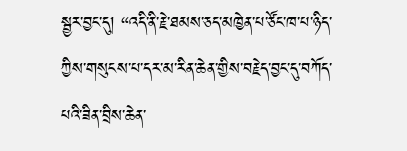སྦྱར་བྱང་དུ། “འདི་ནི་རྗེ་ཐམས་ཅད་མཁྱེན་པ་ཙོང་ཁ་པ་ཉིད་ཀྱིས་གསུངས་པ་དར་མ་རིན་ཆེན་གྱིས་བརྗེད་བྱང་དུ་བཀོད་པའི་ཟིན་བྲིས་ཆེན་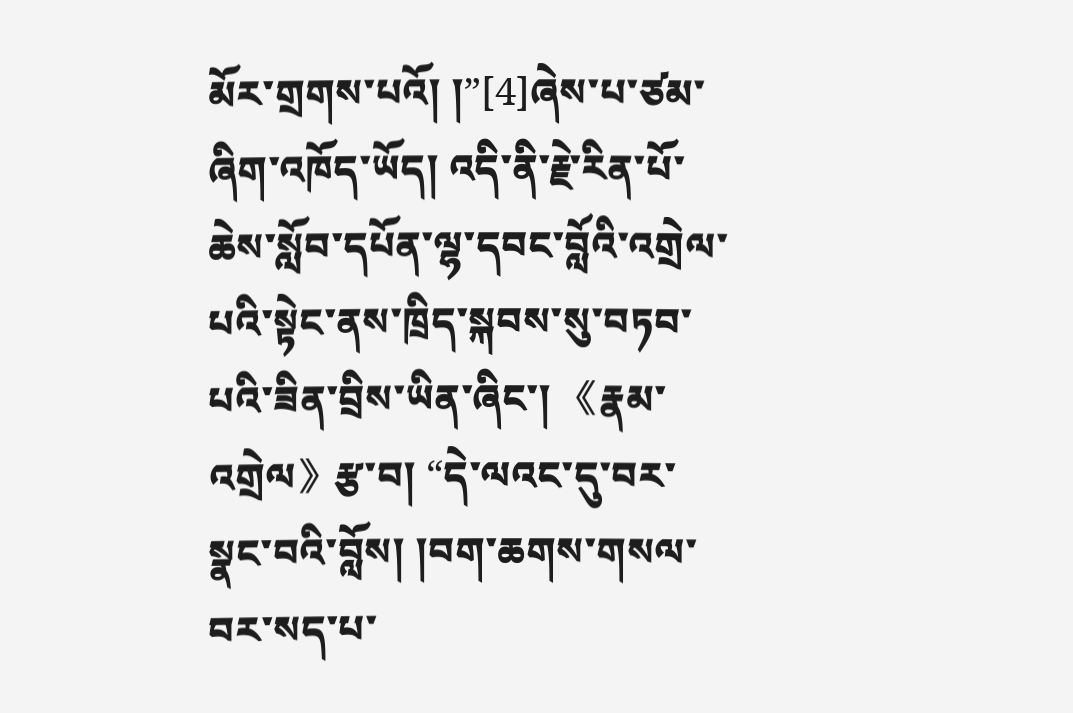མོར་གྲགས་པའོ། །”[4]ཞེས་པ་ཙམ་ཞིག་འཁོད་ཡོད། འདི་ནི་རྗེ་རིན་པོ་ཆེས་སློབ་དཔོན་ལྷ་དབང་བློའི་འགྲེལ་པའི་སྟེང་ནས་ཁྲིད་སྐབས་སུ་བཏབ་པའི་ཟིན་བྲིས་ཡིན་ཞིང་། 《རྣམ་འགྲེལ》རྩ་བ། “དེ་ལའང་དུ་བར་སྣང་བའི་བློས། །བག་ཆགས་གསལ་བར་སད་པ་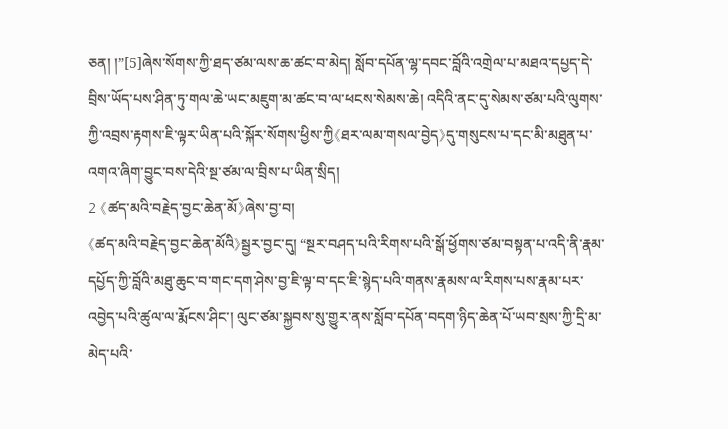ཅན། །”[5]ཞེས་སོགས་ཀྱི་ཐད་ཙམ་ལས་ཆ་ཚང་བ་མེད། སློབ་དཔོན་ལྷ་དབང་བློའི་འགྲེལ་པ་མཐའ་དཔྱད་དེ་བྲིས་ཡོད་པས་ཤིན་ཏུ་གལ་ཆེ་ཡང་མཇུག་མ་ཚང་བ་ལ་ཕངས་སེམས་ཆེ། འདིའི་ནང་དུ་སེམས་ཙམ་པའི་ལུགས་ཀྱི་འབྲས་རྟགས་ཇི་ལྟར་ཡིན་པའི་སྐོར་སོགས་ཕྱིས་ཀྱི《ཐར་ལམ་གསལ་བྱེད》དུ་གསུངས་པ་དང་མི་མཐུན་པ་འགའ་ཞིག་བྱུང་བས་དེའི་སྔ་ཙམ་ལ་བྲིས་པ་ཡིན་སྲིད།
2 《ཚད་མའི་བརྗེད་བྱང་ཆེན་མོ》ཞེས་བྱ་བ།
《ཚད་མའི་བརྗེད་བྱང་ཆེན་མོའི》སྦྱར་བྱང་དུ། “སྔར་བཤད་པའི་རིགས་པའི་སྒོ་ཕྱོགས་ཙམ་བསྟན་པ་འདི་ནི་རྣམ་དཔྱོད་ཀྱི་བློའི་མཐུ་ཆུང་བ་གང་དག་ཤེས་བྱ་ཇི་ལྟ་བ་དང་ཇི་སྙེད་པའི་གནས་རྣམས་ལ་རིགས་པས་རྣམ་པར་འབྱེད་པའི་ཚུལ་ལ་རྨོངས་ཤིང་། ལུང་ཙམ་སྐྱབས་སུ་གྱུར་ནས་སློབ་དཔོན་བདག་ཉིད་ཆེན་པོ་ཡབ་སྲས་ཀྱི་དྲི་མ་མེད་པའི་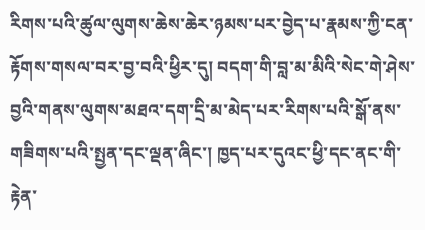རིགས་པའི་ཚུལ་ལུགས་ཆེས་ཆེར་ཉམས་པར་བྱེད་པ་རྣམས་ཀྱི་ངན་རྟོགས་གསལ་བར་བྱ་བའི་ཕྱིར་དུ། བདག་གི་བླ་མ་མིའི་སེང་གེ་ཤེས་བྱའི་གནས་ལུགས་མཐའ་དག་དྲི་མ་མེད་པར་རིགས་པའི་སྒོ་ནས་གཟིགས་པའི་སྤྱན་དང་ལྡན་ཞིང་། ཁྱད་པར་དུའང་ཕྱི་དང་ནང་གི་རྟེན་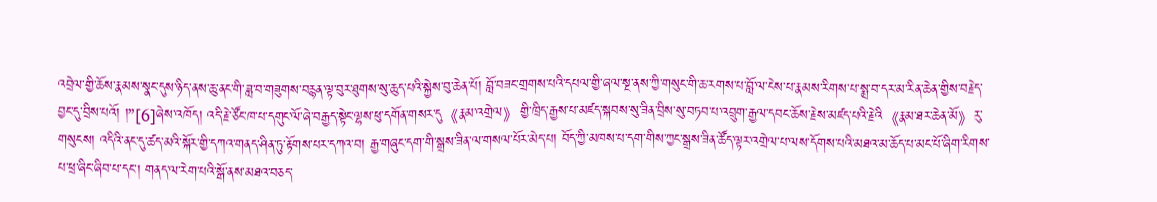འབྲེལ་གྱི་ཆོས་རྣམས་སྣང་དུས་ཉིད་ནས་ཆུ་ནང་གི་ཟླ་བ་གཟུགས་བརྙན་ལྟ་བུར་ཐུགས་སུ་ཆུད་པའི་སྐྱེས་བུ་ཆེན་པོ། བློ་བཟང་གྲགས་པའི་དཔལ་གྱི་ཞལ་སྔ་ནས་ཀྱི་གསུང་གི་ཆ་རགས་པ་བློ་ལ་ངེས་པ་རྣམས་རིགས་པ་སྨྲ་བ་དར་མ་རིན་ཆེན་གྱིས་བརྗེད་བྱང་དུ་བྲིས་པའོ། །”[6]ཞེས་འཁོད། འདི་རྗེ་ཙོང་ཁ་པ་དགུང་ལོ་ཞེ་བརྒྱད་སྟེང་ལྷས་ཕུ་དགོན་གསར་དུ《རྣམ་འགྲེལ》གྱི་ཁྲིད་རྒྱས་པ་མཛད་སྐབས་སུ་ཟིན་བྲིས་སུ་བཏབ་པ་འབྲུག་རྒྱལ་དབང་ཆོས་རྗེས་མཛད་པའི་རྗེའི《རྣམ་ཐར་ཆེན་མོ》རུ་གསུངས། འདིའི་ནང་དུ་ཚད་མའི་སྐོར་གྱི་དཀའ་གནད་ཤིན་ཏུ་རྟོགས་པར་དཀའ་བ། རྒྱ་གཞུང་དག་གི་སྒྲས་ཟིན་ལ་གསལ་པོར་མེད་པ། བོད་ཀྱི་མཁས་པ་དག་གིས་ཀྱང་སྒྲས་ཟིན་ཚོད་ལྟར་འགྲེལ་པ་ལས་དོགས་པའི་མཐའ་མ་ཆོད་པ་མང་པོ་ཞིག་རིགས་པ་ཕྲ་ཞིང་ཞིབ་པ་དང་། གནད་ལ་རེག་པའི་སྒོ་ནས་མཐའ་བཅད་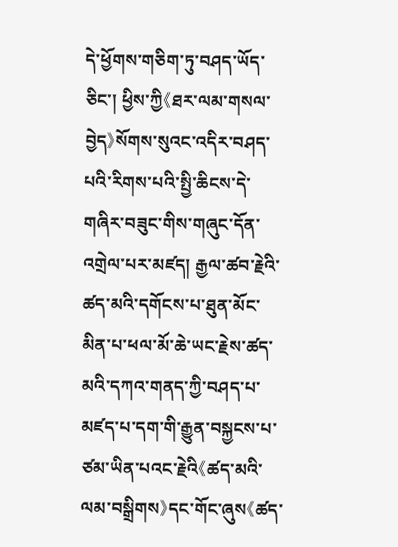དེ་ཕྱོགས་གཅིག་ཏུ་བཤད་ཡོད་ཅིང་། ཕྱིས་ཀྱི《ཐར་ལམ་གསལ་བྱེད》སོགས་སུའང་འདིར་བཤད་པའི་རིགས་པའི་སྤྱི་ཆིངས་དེ་གཞིར་བཟུང་གིས་གཞུང་དོན་འགྲེལ་པར་མཛད། རྒྱལ་ཚབ་རྗེའི་ཚད་མའི་དགོངས་པ་ཐུན་མོང་མིན་པ་ཕལ་མོ་ཆེ་ཡང་རྗེས་ཚད་མའི་དཀའ་གནད་ཀྱི་བཤད་པ་མཛད་པ་དག་གི་རྒྱུན་བསྐྱངས་པ་ཙམ་ཡིན་པའང་རྗེའི《ཚད་མའི་ལམ་བསྒྲིགས》དང་གོང་ཞུས《ཚད་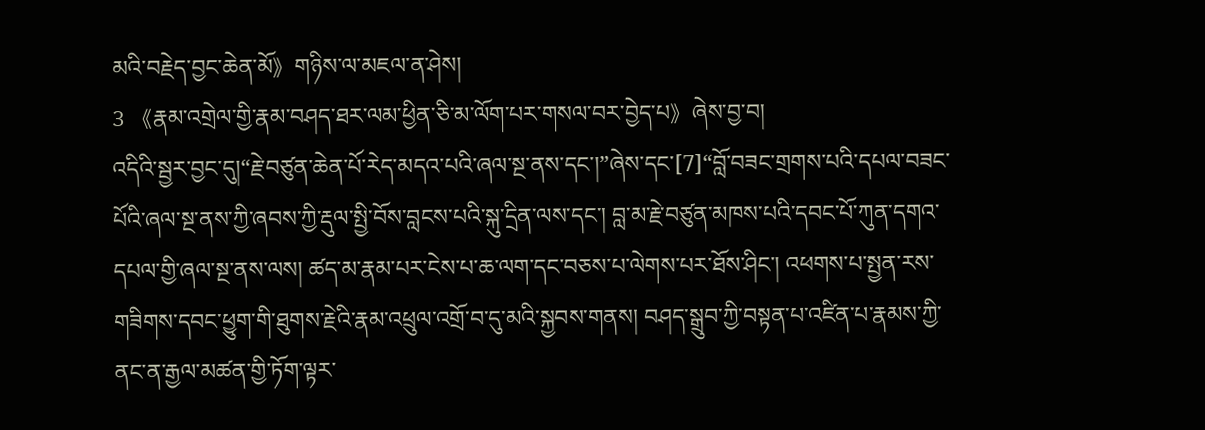མའི་བརྗེད་བྱང་ཆེན་མོ》གཉིས་ལ་མཇལ་ན་ཤེས།
3 《རྣམ་འགྲེལ་གྱི་རྣམ་བཤད་ཐར་ལམ་ཕྱིན་ཅི་མ་ལོག་པར་གསལ་བར་བྱེད་པ》ཞེས་བྱ་བ།
འདིའི་སྦྱར་བྱང་དུ།“རྗེ་བཙུན་ཆེན་པོ་རེད་མདའ་པའི་ཞལ་སྔ་ནས་དང་།”ཞེས་དང་[7]“བློ་བཟང་གྲགས་པའི་དཔལ་བཟང་པོའི་ཞལ་སྔ་ནས་ཀྱི་ཞབས་ཀྱི་རྡུལ་སྤྱི་བོས་བླངས་པའི་སྐུ་དྲིན་ལས་དང་། བླ་མ་རྗེ་བཙུན་མཁས་པའི་དབང་པོ་ཀུན་དགའ་དཔལ་གྱི་ཞལ་སྔ་ནས་ལས། ཚད་མ་རྣམ་པར་ངེས་པ་ཆ་ལག་དང་བཅས་པ་ལེགས་པར་ཐོས་ཤིང་། འཕགས་པ་སྤྱན་རས་གཟིགས་དབང་ཕྱུག་གི་ཐུགས་རྗེའི་རྣམ་འཕྲུལ་འགྲོ་བ་དུ་མའི་སྐྱབས་གནས། བཤད་སྒྲུབ་ཀྱི་བསྟན་པ་འཛིན་པ་རྣམས་ཀྱི་ནང་ན་རྒྱལ་མཚན་གྱི་ཏོག་ལྟར་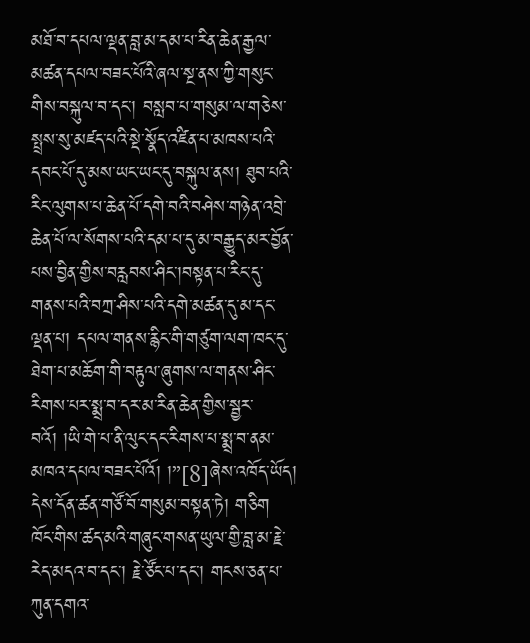མཐོ་བ་དཔལ་ལྡན་བླ་མ་དམ་པ་རིན་ཆེན་རྒྱལ་མཚན་དཔལ་བཟང་པོའི་ཞལ་སྔ་ནས་ཀྱི་གསུང་གིས་བསྐུལ་བ་དང་། བསླབ་པ་གསུམ་ལ་གཅེས་སྤྲས་སུ་མཛད་པའི་སྡེ་སྣོད་འཛིན་པ་མཁས་པའི་དབང་པོ་དུ་མས་ཡང་ཡང་དུ་བསྐུལ་ནས། ཐུབ་པའི་རིང་ལུགས་པ་ཆེན་པོ་དགེ་བའི་བཤེས་གཉེན་འབྲེ་ཆེན་པོ་ལ་སོགས་པའི་དམ་པ་དུ་མ་བརྒྱུད་མར་བྱོན་པས་བྱིན་གྱིས་བརླབས་ཤིང་།བསྟན་པ་རིང་དུ་གནས་པའི་བཀྲ་ཤིས་པའི་དགེ་མཚན་དུ་མ་དང་ལྡན་པ། དཔལ་གནས་རྙིང་གི་གཙུག་ལག་ཁང་དུ་ཐེག་པ་མཆོག་གི་བརྟུལ་ཞུགས་ལ་གནས་ཤིང་རིགས་པར་སྨྲ་བ་དར་མ་རིན་ཆེན་གྱིས་སྦྱར་བའོ། །ཡི་གེ་པ་ནི་ལུང་དང་རིགས་པ་སྨྲ་བ་ནམ་མཁའ་དཔལ་བཟང་པོའོ། །”[8]ཞེས་འཁོད་ཡོད། དེས་དོན་ཚན་གཙོ་བོ་གསུམ་བསྟན་ཏེ། གཅིག ཁོང་གིས་ཚད་མའི་གཞུང་གསན་ཡུལ་གྱི་བླ་མ་རྗེ་རེད་མདའ་བ་དང་། རྗེ་ཙོང་པ་དང་། གངས་ཅན་པ་ཀུན་དགའ་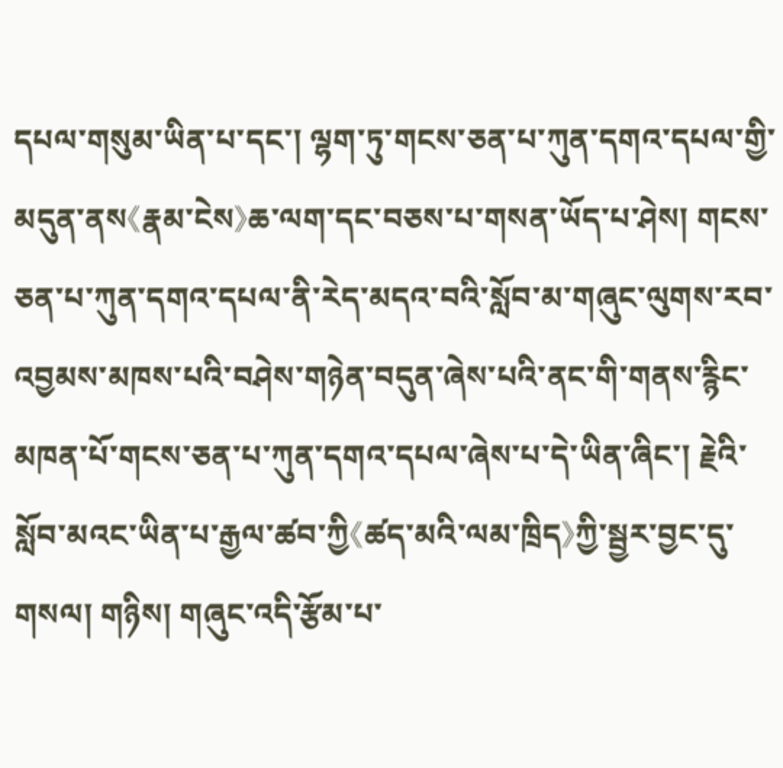དཔལ་གསུམ་ཡིན་པ་དང་། ལྷག་ཏུ་གངས་ཅན་པ་ཀུན་དགའ་དཔལ་གྱི་མདུན་ནས《རྣམ་ངེས》ཆ་ལག་དང་བཅས་པ་གསན་ཡོད་པ་ཤེས། གངས་ཅན་པ་ཀུན་དགའ་དཔལ་ནི་རེད་མདའ་བའི་སློབ་མ་གཞུང་ལུགས་རབ་འབྱམས་མཁས་པའི་བཤེས་གཉེན་བདུན་ཞེས་པའི་ནང་གི་གནས་རྙིང་མཁན་པོ་གངས་ཅན་པ་ཀུན་དགའ་དཔལ་ཞེས་པ་དེ་ཡིན་ཞིང་། རྗེའི་སློབ་མའང་ཡིན་པ་རྒྱལ་ཚབ་ཀྱི《ཚད་མའི་ལམ་ཁྲིད》ཀྱི་སྦྱར་བྱང་དུ་གསལ། གཉིས། གཞུང་འདི་རྩོམ་པ་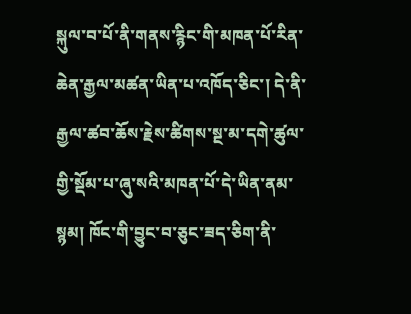སྐུལ་བ་པོ་ནི་གནས་རྙིང་གི་མཁན་པོ་རིན་ཆེན་རྒྱལ་མཚན་ཡིན་པ་འཁོད་ཅིང་། དེ་ནི་རྒྱལ་ཚབ་ཆོས་རྗེས་ཚིགས་སྔ་མ་དགེ་ཚུལ་གྱི་སྡོམ་པ་ཞུ་སའི་མཁན་པོ་དེ་ཡིན་ནམ་སྙམ། ཁོང་གི་བྱུང་བ་ཅུང་ཟད་ཅིག་ནི་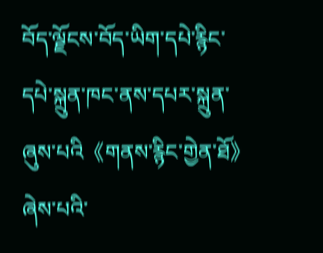བོད་ལྗོངས་བོད་ཡིག་དཔེ་རྙིང་དཔེ་སྐྲུན་ཁང་ནས་དཔར་སྐྲུན་ཞུས་པའི《གནས་རྙིང་གྱེན་ཐོ》ཞེས་པའི་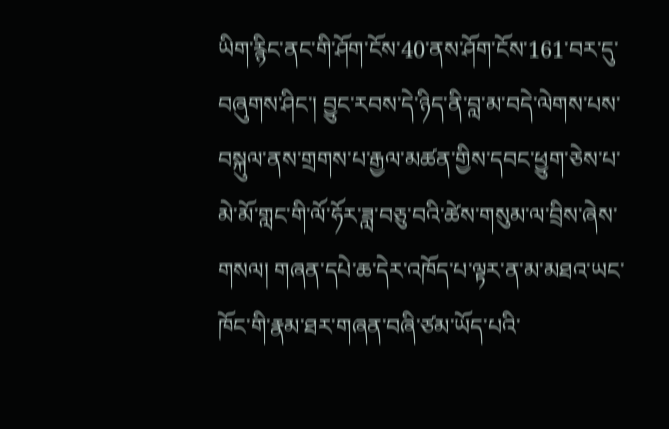ཡིག་རྙིང་ནང་གི་ཤོག་ངོས་40་ནས་ཤོག་ངོས་161་བར་དུ་བཞུགས་ཤིང་། བྱུང་རབས་དེ་ཉིད་ནི་བླ་མ་བདེ་ལེགས་པས་བསྐུལ་ནས་གྲགས་པ་རྒྱལ་མཚན་གྱིས་དབང་ཕྱུག་ཅེས་པ་མེ་མོ་གླང་གི་ལོ་ཧོར་ཟླ་བཅུ་བའི་ཚེས་གསུམ་ལ་བྲིས་ཞེས་གསལ། གཞན་དཔེ་ཆ་དེར་འཁོད་པ་ལྟར་ན་མ་མཐའ་ཡང་ཁོང་གི་རྣམ་ཐར་གཞན་བཞི་ཙམ་ཡོད་པའི་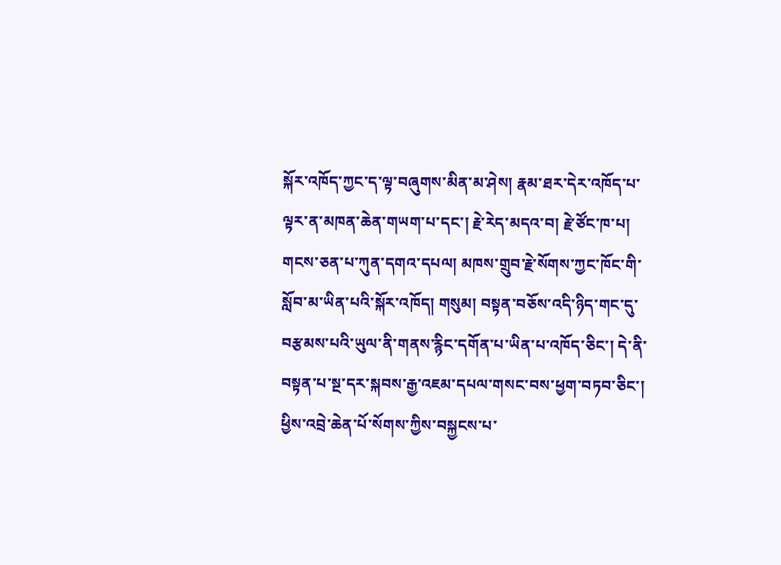སྐོར་འཁོད་ཀྱང་ད་ལྟ་བཞུགས་མིན་མ་ཤེས། རྣམ་ཐར་དེར་འཁོད་པ་ལྟར་ན་མཁན་ཆེན་གཡག་པ་དང་། རྗེ་རེད་མདའ་བ། རྗེ་ཙོང་ཁ་པ། གངས་ཅན་པ་ཀུན་དགའ་དཔལ། མཁས་གྲུབ་རྗེ་སོགས་ཀྱང་ཁོང་གི་སློབ་མ་ཡིན་པའི་སྐོར་འཁོད། གསུམ། བསྟན་བཅོས་འདི་ཉིད་གང་དུ་བརྩམས་པའི་ཡུལ་ནི་གནས་རྙིང་དགོན་པ་ཡིན་པ་འཁོད་ཅིང་། དེ་ནི་བསྟན་པ་སྔ་དར་སྐབས་རྒྱ་འཇམ་དཔལ་གསང་བས་ཕྱག་བཏབ་ཅིང་། ཕྱིས་འབྲེ་ཆེན་པོ་སོགས་ཀྱིས་བསྐྱངས་པ་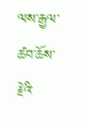ལས་རྒྱལ་ཚབ་ཆོས་རྗེའི་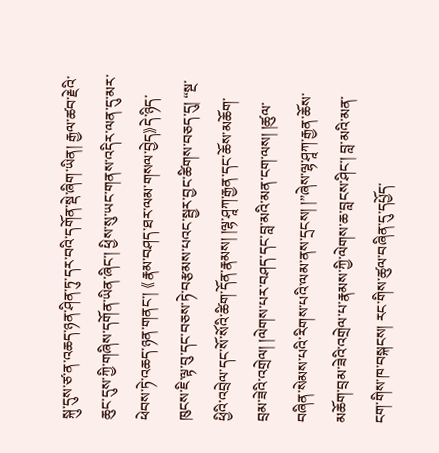སྐུ་དུས་ཙ་ན་འཆད་ཉན་ཤིན་ཏུ་དར་བའི་དགོན་སྡེ་ཞིག་ཡིན། རྒྱལ་ཚབ་རྗེའི་ཆུང་དུས་ཀྱི་གཞིས་དགོན་ཡིན་ཞིང་། ཕྱིས་སུ་ཡང་གནས་འདིར་ལན་དུ་མར་ཕེབས་ཏེ་འཆད་ཉན་གནང་། 《རྣམ་བཤད་ཐར་ལམ་གསལ་བྱེད》དེ་ཉིད་ཁུངས་ཇི་ལྟ་བུ་དང་བཅས་ཏེ་བརྩམས་པའང་སྦྱར་བྱང་ཚིགས་བཅད་དུ། “སྔ་ཕྱིའི་འབྲེལ་དང་སོ་སོའི་ཚིག་དོན་རྣམས། །ལྷ་ཤཱཀ་རྒྱན་དང་ཆོས་མཆོག་བྲམ་ཟེའི་འགྲེལ། །ལེགས་པར་བཤད་དང་བླ་མའི་མན་ངག་ལས། །ཚུལ་བཞིན་སེམས་པའི་རིགས་པའི་ལམ་ནས་དྲངས། །”ཞེས་ལྷ་ཤཱཀ་རྒྱན་ཆོས་མཆོག་བྲམ་ཟེའི་འགྲེལ་པ་རྣམས་ཀྱི་ལེགས་ཆ་བླངས་ཤིང་། བླ་མའི་མན་ངག་གིས་ཁ་བསྐངས། རང་གིས་ཚུལ་བཞིན་དུ་དཔྱོད་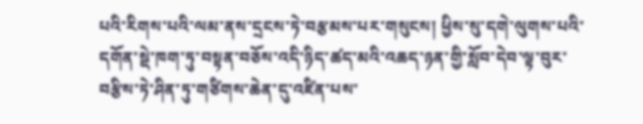པའི་རིགས་པའི་ལམ་ནས་དྲངས་ཏེ་བརྩམས་པར་གསུངས། ཕྱིས་སུ་དགེ་ལུགས་པའི་དགོན་སྡེ་ཁག་ཏུ་བསྟན་བཅོས་འདི་ཉིད་ཚད་མའི་འཆད་ཉན་གྱི་སློབ་དེབ་ལྟ་བུར་བརྩིས་ཏེ་ཤིན་ཏུ་གཙིགས་ཆེན་དུ་འཛིན་པས་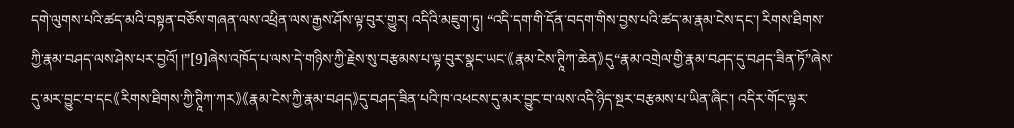དགེ་ལུགས་པའི་ཚད་མའི་བསྟན་བཅོས་གཞན་ལས་འཕྲིན་ལས་རྒྱས་ཤོས་ལྟ་བུར་གྱུར། འདིའི་མཇུག་ཏུ། “འདི་དག་གི་དོན་བདག་གིས་བྱས་པའི་ཚད་མ་རྣམ་ངེས་དང་། རིགས་ཐིགས་ཀྱི་རྣམ་བཤད་ལས་ཤེས་པར་བྱའོ། །”[9]ཞེས་འཁོད་པ་ལས་དེ་གཉིས་ཀྱི་རྗེས་སུ་བརྩམས་པ་ལྟ་བུར་སྣང་ཡང་《རྣམ་ངེས་ཊཱིཀ་ཆེན》དུ“རྣམ་འགྲེལ་གྱི་རྣམ་བཤད་དུ་བཤད་ཟིན་ཏོ”ཞེས་དུ་མར་བྱུང་བ་དང《རིགས་ཐིགས་ཀྱི་ཊཱིཀ་ཀར》《རྣམ་ངེས་ཀྱི་རྣམ་བཤད》དུ་བཤད་ཟིན་པའི་ཁ་འཕངས་དུ་མར་བྱུང་བ་ལས་འདི་ཉིད་སྔར་བརྩམས་པ་ཡིན་ཞིང་། འདིར་གོང་ལྟར་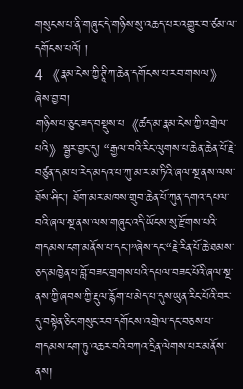གསུངས་པ་ནི་གཞུང་དེ་གཉིས་སུ་འཆད་པར་འགྱུར་བ་ཙམ་ལ་དགོངས་པའོ། །
4 《རྣམ་ངེས་ཀྱི་ཊཱིཀ་ཆེན་དགོངས་པ་རབ་གསལ》ཞེས་བྱ་བ།
གཉིས་པ་ཅུང་ཟད་བསྡུས་པ《ཚད་མ་རྣམ་ངེས་ཀྱི་འགྲེལ་པའི》སྦྱར་བྱང་དུ། “རྒྱལ་བའི་རིང་ལུགས་པ་ཆེན་ཆེན་པོ་རྗེ་བཙུན་དམ་པ་རེད་མདའ་པ་ཀུ་མ་ར་མ་ཏིའི་ཞལ་སྔ་ནས་ལས་ཐོས་ཤིང་། ཐོག་མར་མཁས་གྲུབ་ཆེན་པོ་ཀུན་དགའ་དཔལ་བའི་ཞལ་སྔ་ནས་ལས་གཞུང་འདི་ཡོངས་སུ་རྫོགས་པའི་གདམས་ངག་མནོས་པ་དང་།”ཞེས་དང་“རྗེ་རིན་པོ་ཆེ་ཐམས་ཅད་མཁྱེན་པ་བློ་བཟང་གྲགས་པའི་དཔལ་བཟང་པོའི་ཞལ་སྔ་ནས་ཀྱི་ཞབས་ཀྱི་རྡུལ་རྙོག་པ་མེད་པ་དུས་ཡུན་རིང་པོའི་བར་དུ་བསྟེན་ཅིང་གསུང་རབ་དགོངས་འགྲེལ་དང་བཅས་པ་གདམས་ངག་ཏུ་འཆར་བའི་བཀའ་དྲིན་ལེགས་པར་མནོས་ནས།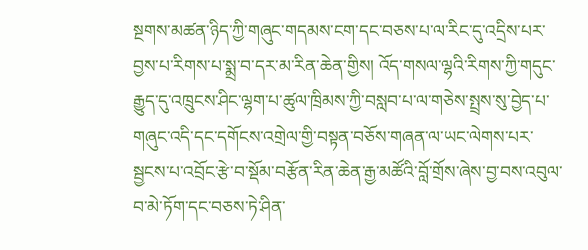སྔགས་མཚན་ཉིད་ཀྱི་གཞུང་གདམས་ངག་དང་བཅས་པ་ལ་རིང་དུ་འདྲིས་པར་བྱས་པ་རིགས་པ་སྨྲ་བ་དར་མ་རིན་ཆེན་གྱིས། འོད་གསལ་ལྷའི་རིགས་ཀྱི་གདུང་རྒྱུད་དུ་འཁྲུངས་ཤིང་ལྷག་པ་ཚུལ་ཁྲིམས་ཀྱི་བསླབ་པ་ལ་གཅེས་སྤྲས་སུ་བྱེད་པ་གཞུང་འདི་དང་དགོངས་འགྲེལ་གྱི་བསྟན་བཅོས་གཞན་ལ་ཡང་ལེགས་པར་སྦྱངས་པ་འབྲོང་རྩེ་བ་སྡོམ་བརྩོན་རིན་ཆེན་རྒྱ་མཚོའི་བློ་གྲོས་ཞེས་བྱ་བས་འབུལ་བ་མེ་ཏོག་དང་བཅས་ཏེ་ཤིན་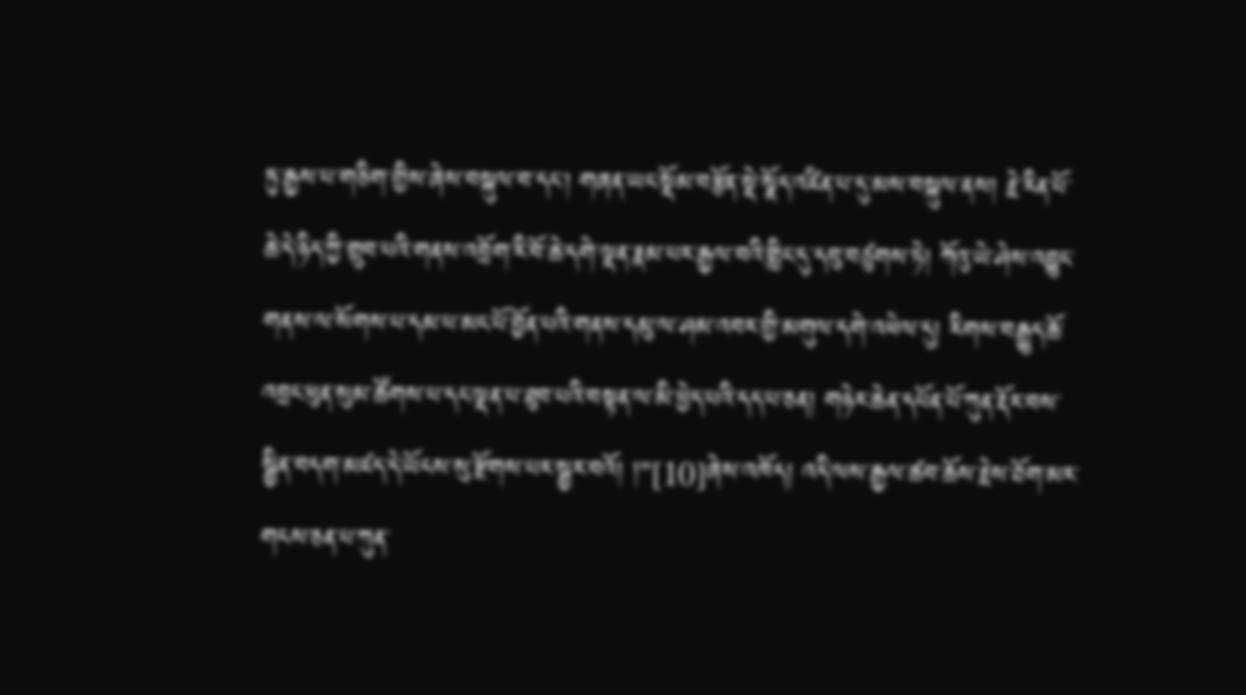ཏུ་རྒྱས་པ་གཅིག་གྱིས་ཞེས་བསྐུལ་བ་དང་། གཞན་ཡང་སྡོམ་བརྩོན་སྡེ་སྣོད་འཛིན་པ་དུ་མས་བསྐུལ་ནས། རྗེ་རིན་པོ་ཆེ་དེ་ཉིད་ཀྱི་གྲུབ་པའི་གནས་འབྲོག་རི་བོ་ཆེ་དགེ་ལྡན་རྣམ་པར་རྒྱལ་བའི་གླིང་དུ་དབུ་བཙུགས་ཏེ། ཀོའུ་ཡེ་ཤེས་འབྱུང་གནས་ལ་སོགས་པ་དམ་པ་མང་པོ་བྱོན་པའི་གནས་དམུ་ལ་ཤམ་འབར་གྱི་མགུལ་དགེ་འཕེལ་དུ། རིགས་བརྒྱུད་ཆོ་འབྲང་ཕུན་སུམ་ཚོགས་པ་དང་ལྡན་པ་ཐུབ་པའི་བསྟན་ལ་མི་ཕྱེད་པའི་དད་པ་ཅན། གཉེར་ཆེན་དཔོན་པོ་ཀུན་རྡོར་བས་སྦྱིན་བདག་མཛད་དེ་ཡོངས་སུ་རྫོགས་པར་སྦྱར་བའོ། །”[10]ཞེས་འཁོད། འདི་ལས་རྒྱལ་ཚབ་ཆོས་རྗེས་ཐོག་མར་གངས་ཅན་པ་ཀུན་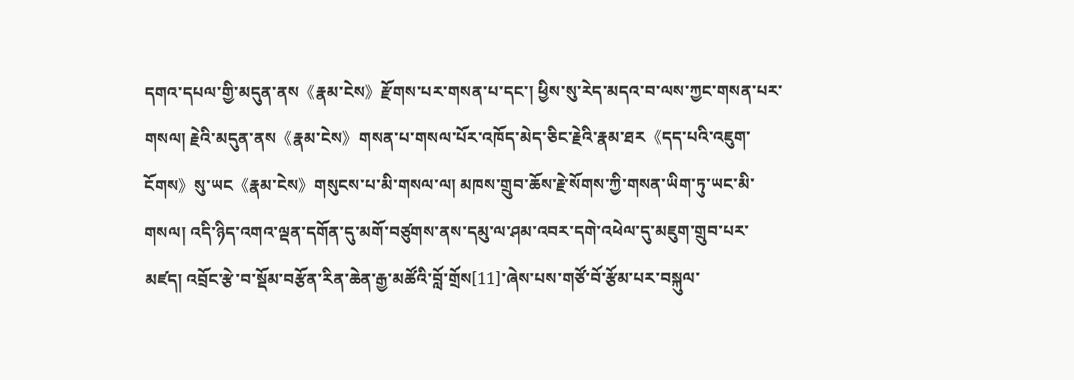དགའ་དཔལ་གྱི་མདུན་ནས《རྣམ་ངེས》རྫོགས་པར་གསན་པ་དང་། ཕྱིས་སུ་རེད་མདའ་བ་ལས་ཀྱང་གསན་པར་གསལ། རྗེའི་མདུན་ནས《རྣམ་ངེས》གསན་པ་གསལ་པོར་འཁོད་མེད་ཅིང་རྗེའི་རྣམ་ཐར《དད་པའི་འཇུག་ངོགས》སུ་ཡང《རྣམ་ངེས》གསུངས་པ་མི་གསལ་ལ། མཁས་གྲུབ་ཆོས་རྗེ་སོགས་ཀྱི་གསན་ཡིག་ཏུ་ཡང་མི་གསལ། འདི་ཉིད་འགའ་ལྡན་དགོན་དུ་མགོ་བཙུགས་ནས་དམུ་ལ་ཤམ་འབར་དགེ་འཕེལ་དུ་མཇུག་གྲུབ་པར་མཛད། འབྲོང་རྩེ་བ་སྡོམ་བརྩོན་རིན་ཆེན་རྒྱ་མཚོའི་བློ་གྲོས[11]་ཞེས་པས་གཙོ་བོ་རྩོམ་པར་བསྐུལ་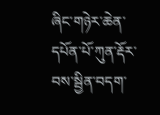ཞིང་གཉེར་ཆེན་དཔོན་པོ་ཀུན་རྡོར་བས་སྦྱིན་བདག་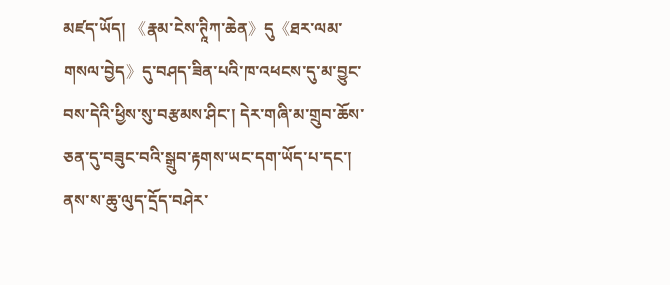མཛད་ཡོད། 《རྣམ་ངེས་ཊཱིཀ་ཆེན》དུ《ཐར་ལམ་གསལ་བྱེད》དུ་བཤད་ཟིན་པའི་ཁ་འཕངས་དུ་མ་བྱུང་བས་དེའི་ཕྱིས་སུ་བརྩམས་ཤིང་། དེར་གཞི་མ་གྲུབ་ཆོས་ཅན་དུ་བཟུང་བའི་སྒྲུབ་རྟགས་ཡང་དག་ཡོད་པ་དང་། ནས་ས་ཆུ་ལུད་དྲོད་བཤེར་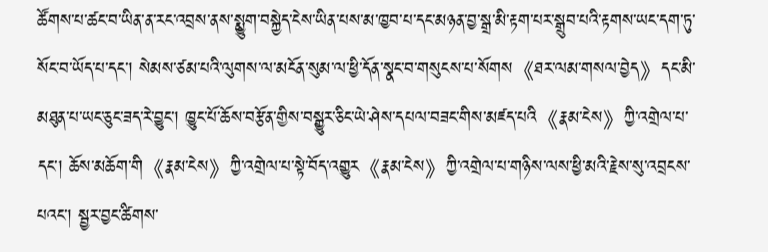ཚོགས་པ་ཚང་བ་ཡིན་ན་རང་འབྲས་ནས་སྨྱུག་བསྐྱེད་ངེས་ཡིན་པས་མ་ཁྱབ་པ་དང་མཉན་བྱ་སྒྲ་མི་རྟག་པར་སྒྲུབ་པའི་རྟགས་ཡང་དག་ཏུ་སོང་བ་ཡོད་པ་དང་། སེམས་ཙམ་པའི་ལུགས་ལ་མངོན་སུམ་ལ་ཕྱི་དོན་སྣང་བ་གསུངས་པ་སོགས《ཐར་ལམ་གསལ་བྱེད》དང་མི་མཐུན་པ་ཡང་ཅུང་ཟད་རེ་བྱུང་། ཁྱུང་པོ་ཆོས་བརྩོན་གྱིས་བསྒྱུར་ཅིང་ཡེ་ཤེས་དཔལ་བཟང་གིས་མཛད་པའི《རྣམ་ངེས》ཀྱི་འགྲེལ་པ་དང་། ཆོས་མཆོག་གི《རྣམ་ངེས》ཀྱི་འགྲེལ་པ་སྟེ་བོད་འགྱུར《རྣམ་ངེས》ཀྱི་འགྲེལ་པ་གཉིས་ལས་ཕྱི་མའི་རྗེས་སུ་འབྲངས་པའང་། སྦྱར་བྱང་ཚིགས་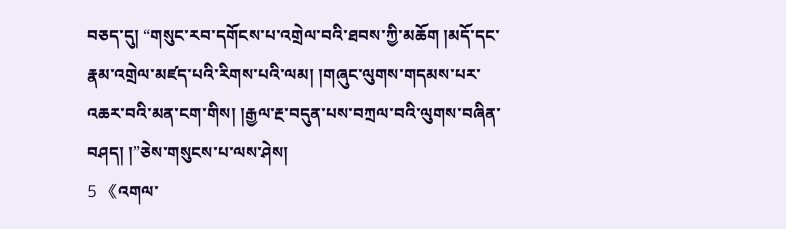བཅད་དུ། “གསུང་རབ་དགོངས་པ་འགྲེལ་བའི་ཐབས་ཀྱི་མཆོག །མདོ་དང་རྣམ་འགྲེལ་མཛད་པའི་རིགས་པའི་ལམ། །གཞུང་ལུགས་གདམས་པར་འཆར་བའི་མན་ངག་གིས། །རྒྱལ་རྔ་བདུན་པས་བཀྲལ་བའི་ལུགས་བཞིན་བཤད། །”ཅེས་གསུངས་པ་ལས་ཤེས།
5 《འགལ་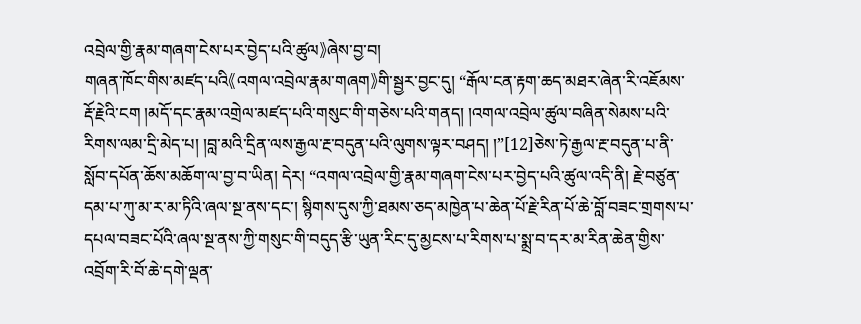འབྲེལ་གྱི་རྣམ་གཞག་ངེས་པར་བྱེད་པའི་ཚུལ》ཞེས་བྱ་བ།
གཞན་ཁོང་གིས་མཛད་པའི《འགལ་འབྲེལ་རྣམ་གཞག》གི་སྦྱར་བྱང་དུ། “རྒོལ་ངན་རྟག་ཆད་མཐར་ཞེན་རི་འཇོམས་རྡོ་རྗེའི་ངག །མདོ་དང་རྣམ་འགྲེལ་མཛད་པའི་གསུང་གི་གཅེས་པའི་གནད། །འགལ་འབྲེལ་ཚུལ་བཞིན་སེམས་པའི་རིགས་ལམ་དྲི་མེད་པ། །བླ་མའི་དྲིན་ལས་རྒྱལ་རྔ་བདུན་པའི་ལུགས་ལྟར་བཤད། །”[12]ཅེས་ཏེ་རྒྱལ་རྔ་བདུན་པ་ནི་སློབ་དཔོན་ཆོས་མཆོག་ལ་བྱ་བ་ཡིན། དེར། “འགལ་འབྲེལ་གྱི་རྣམ་གཞག་ངེས་པར་བྱེད་པའི་ཚུལ་འདི་ནི། རྗེ་བཙུན་དམ་པ་ཀུ་མ་ར་མ་ཏིའི་ཞལ་སྔ་ནས་དང་། སྙིགས་དུས་ཀྱི་ཐམས་ཅད་མཁྱེན་པ་ཆེན་པོ་རྗེ་རིན་པོ་ཆེ་བློ་བཟང་གྲགས་པ་དཔལ་བཟང་པོའི་ཞལ་སྔ་ནས་ཀྱི་གསུང་གི་བདུད་རྩི་ཡུན་རིང་དུ་མྱངས་པ་རིགས་པ་སྨྲ་བ་དར་མ་རིན་ཆེན་གྱིས་འབྲོག་རི་བོ་ཆེ་དགེ་ལྡན་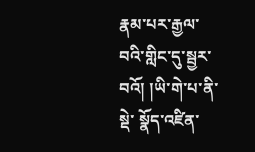རྣམ་པར་རྒྱལ་བའི་གླིང་དུ་སྦྱར་བའོ། །ཡི་གེ་པ་ནི་སྡེ་ སྣོད་འཛིན་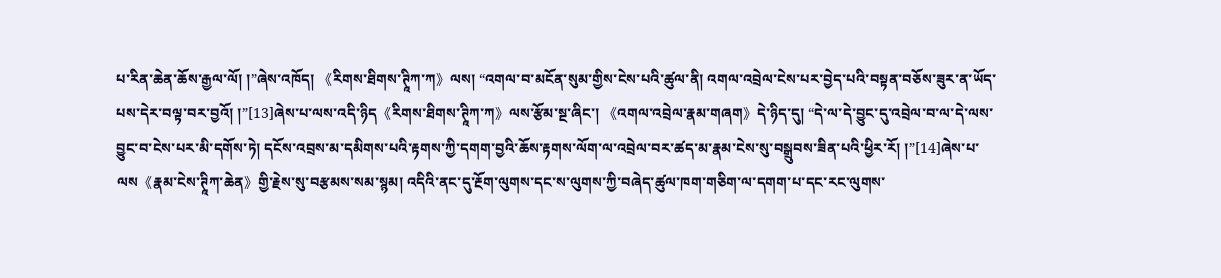པ་རིན་ཆེན་ཆོས་རྒྱལ་ལོ། །”ཞེས་འཁོད། 《རིགས་ཐིགས་ཊཱིཀ་ཀ》ལས། “འགལ་བ་མངོན་སུམ་གྱིས་ངེས་པའི་ཚུལ་ནི། འགལ་འབྲེལ་ངེས་པར་བྱེད་པའི་བསྟན་བཅོས་ཟུར་ན་ཡོད་པས་དེར་བལྟ་བར་བྱའོ། །”[13]ཞེས་པ་ལས་འདི་ཉིད《རིགས་ཐིགས་ཊཱིཀ་ཀ》ལས་རྩོམ་སྔ་ཞིང་། 《འགལ་འབྲེལ་རྣམ་གཞག》དེ་ཉིད་དུ། “དེ་ལ་དེ་བྱུང་དུ་འབྲེལ་བ་ལ་དེ་ལས་བྱུང་བ་ངེས་པར་མི་དགོས་ཏེ། དངོས་འབྲས་མ་དམིགས་པའི་རྟགས་ཀྱི་དགག་བྱའི་ཆོས་རྟགས་ལོག་ལ་འབྲེལ་བར་ཚད་མ་རྣམ་ངེས་སུ་བསྒྲུབས་ཟིན་པའི་ཕྱིར་རོ། །”[14]ཞེས་པ་ལས《རྣམ་ངེས་ཊཱིཀ་ཆེན》གྱི་རྗེས་སུ་བརྩམས་སམ་སྙམ། འདིའི་ནང་དུ་རྔོག་ལུགས་དང་ས་ལུགས་ཀྱི་བཞེད་ཚུལ་ཁག་གཅིག་ལ་དགག་པ་དང་རང་ལུགས་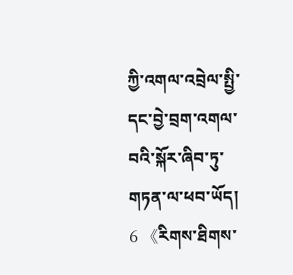ཀྱི་འགལ་འབྲེལ་སྤྱི་དང་བྱེ་བྲག་འགལ་བའི་སྐོར་ཞིབ་ཏུ་གཏན་ལ་ཕབ་ཡོད།
6 《རིགས་ཐིགས་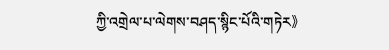ཀྱི་འགྲེལ་པ་ལེགས་བཤད་སྙིང་པོའི་གཏེར》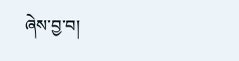ཞེས་བྱ་བ།